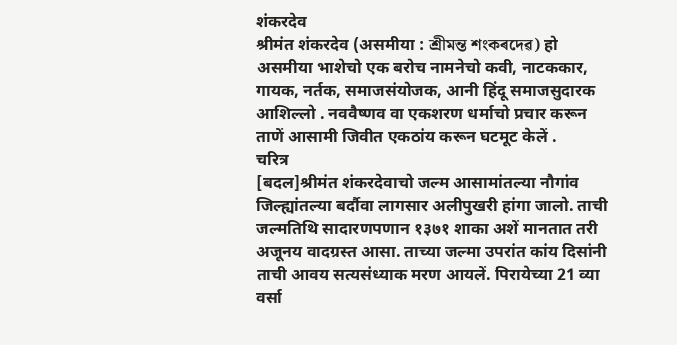शंकरदेव
श्रीमंत शंकरदेव (असमीया : শ্ৰীমন্ত শংকৰদেৱ) हो असमीया भाशेचो एक बरोच नामनेचो कवी, नाटककार, गायक, नर्तक, समाजसंयोजक, आनी हिंदू समाजसुदारक आशिल्लो . नववैष्णव वा एकशरण धर्माचो प्रचार करून ताणें आसामी जिवीत एकठांय करून घटमूट केलें .
चरित्र
[बदल]श्रीमंत शंकरदेवाचो जल्म आसामांतल्या नौगांव जिल्ह्यांतल्या बर्दौवा लागसार अलीपुखरी हांगा जालो. ताची जल्मतिथि सादारणपणान १३७१ शाका अशें मानतात तरी अजूनय वादग्रस्त आसा. ताच्या जल्मा उपरांत कांय दिसांनी ताची आवय सत्यसंध्याक मरण आयलें. पिरायेच्या 21 व्या वर्सा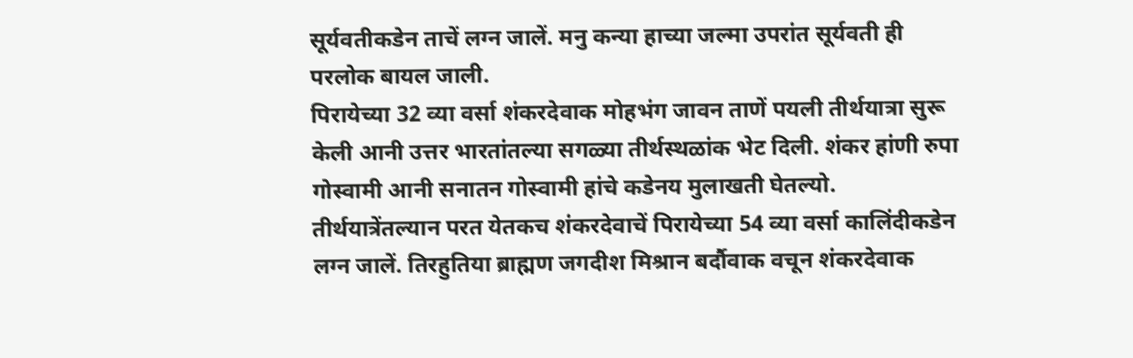सूर्यवतीकडेन ताचें लग्न जालें. मनु कन्या हाच्या जल्मा उपरांत सूर्यवती ही परलोक बायल जाली.
पिरायेच्या 32 व्या वर्सा शंकरदेवाक मोहभंग जावन ताणें पयली तीर्थयात्रा सुरू केली आनी उत्तर भारतांतल्या सगळ्या तीर्थस्थळांक भेट दिली. शंकर हांणी रुपा गोस्वामी आनी सनातन गोस्वामी हांचे कडेनय मुलाखती घेतल्यो. तीर्थयात्रेंतल्यान परत येतकच शंकरदेवाचें पिरायेच्या 54 व्या वर्सा कालिंदीकडेन लग्न जालें. तिरहुतिया ब्राह्मण जगदीश मिश्रान बर्दौवाक वचून शंकरदेवाक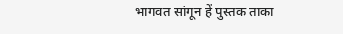भागवत सांगून हें पुस्तक ताका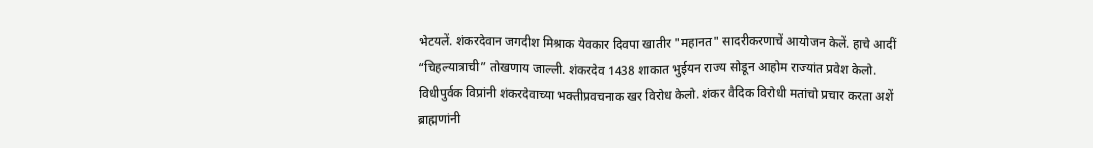भेटयलें. शंकरदेवान जगदीश मिश्राक येवकार दिवपा खातीर "महानत" सादरीकरणाचें आयोजन केलें. हाचे आदीं “चिहल्यात्राची” तोखणाय जाल्ली. शंकरदेव 1438 शाकात भुईयन राज्य सोडून आहोम राज्यांत प्रवेश केलो. विधीपुर्वक विप्रांनी शंकरदेवाच्या भक्तीप्रवचनाक खर विरोध केलो. शंकर वैदिक विरोधी मतांचो प्रचार करता अशें ब्राह्मणांनी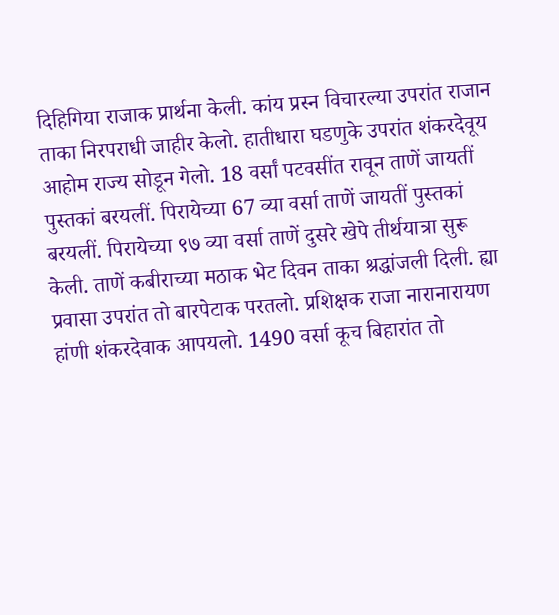दिहिगिया राजाक प्रार्थना केली. कांय प्रस्न विचारल्या उपरांत राजान ताका निरपराधी जाहीर केलो. हातीधारा घडणुके उपरांत शंकरदेवूय आहोम राज्य सोडून गेलो. 18 वर्सां पटवसींत रावून ताणें जायतीं पुस्तकां बरयलीं. पिरायेच्या 67 व्या वर्सा ताणें जायतीं पुस्तकां बरयलीं. पिरायेच्या ९७ व्या वर्सा ताणें दुसरे खेपे तीर्थयात्रा सुरू केली. ताणें कबीराच्या मठाक भेट दिवन ताका श्रद्धांजली दिली. ह्या प्रवासा उपरांत तो बारपेटाक परतलो. प्रशिक्षक राजा नारानारायण हांणी शंकरदेवाक आपयलो. 1490 वर्सा कूच बिहारांत तो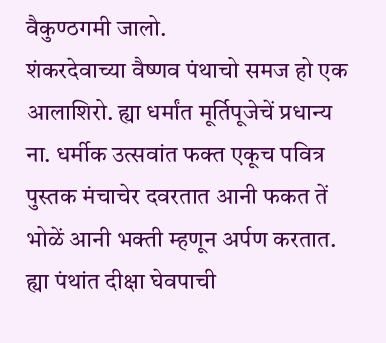वैकुण्ठगमी जालो.
शंकरदेवाच्या वैष्णव पंथाचो समज हो एक आलाशिरो. ह्या धर्मांत मूर्तिपूजेचें प्रधान्य ना. धर्मीक उत्सवांत फक्त एकूच पवित्र पुस्तक मंचाचेर दवरतात आनी फकत तें भोळें आनी भक्ती म्हणून अर्पण करतात. ह्या पंथांत दीक्षा घेवपाची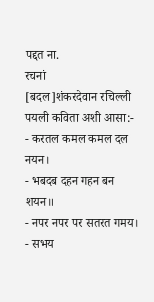पद्दत ना.
रचनां
[बदल]शंकरदेवान रचिल्ली पयली कविता अशी आसा:-
- करतल कमल कमल दल नयन।
- भबदब दहन गहन बन शयन॥
- नपर नपर पर सतरत गमय।
- सभय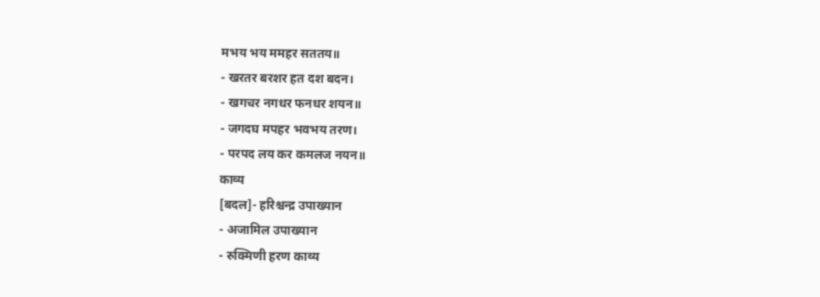मभय भय ममहर सततय॥
- खरतर बरशर हत दश बदन।
- खगचर नगधर फनधर शयन॥
- जगदघ मपहर भवभय तरण।
- परपद लय कर कमलज नयन॥
काव्य
[बदल]- हरिश्चन्द्र उपाख्यान
- अजामिल उपाख्यान
- रुक्मिणी हरण काव्य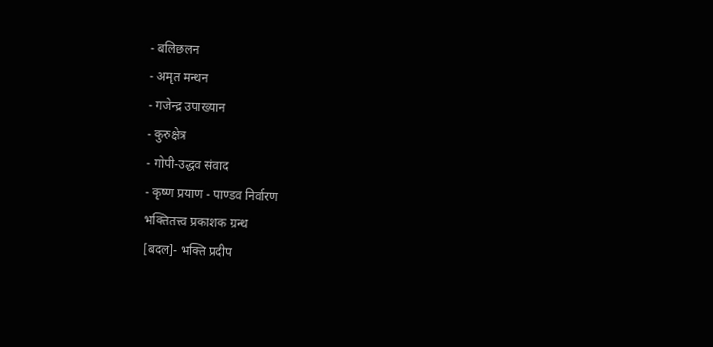- बलिछलन
- अमृत मन्थन
- गजेन्द्र उपाख्यान
- कुरुक्षेत्र
- गोपी-उद्धव संवाद
- कृष्ण प्रयाण - पाण्डव निर्वारण
भक्तितत्त्व प्रकाशक ग्रन्थ
[बदल]- भक्ति प्रदीप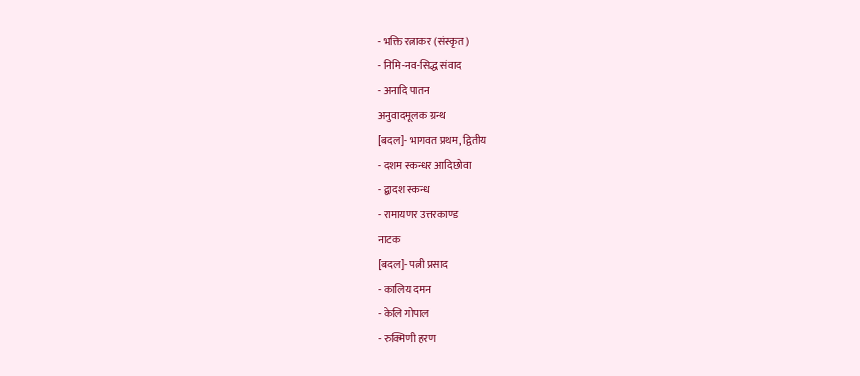- भक्ति रत्नाकर (संस्कृत)
- निमि-नव-सिद्ध संवाद
- अनादि पातन
अनुवादमूलक ग्रन्थ
[बदल]- भागवत प्रथम, द्वितीय
- दशम स्कन्धर आदिछोवा
- द्बादश स्कन्ध
- रामायणर उत्तरकाण्ड
नाटक
[बदल]- पत्नी प्रसाद
- कालिय दमन
- केलि गोपाल
- रुक्मिणी हरण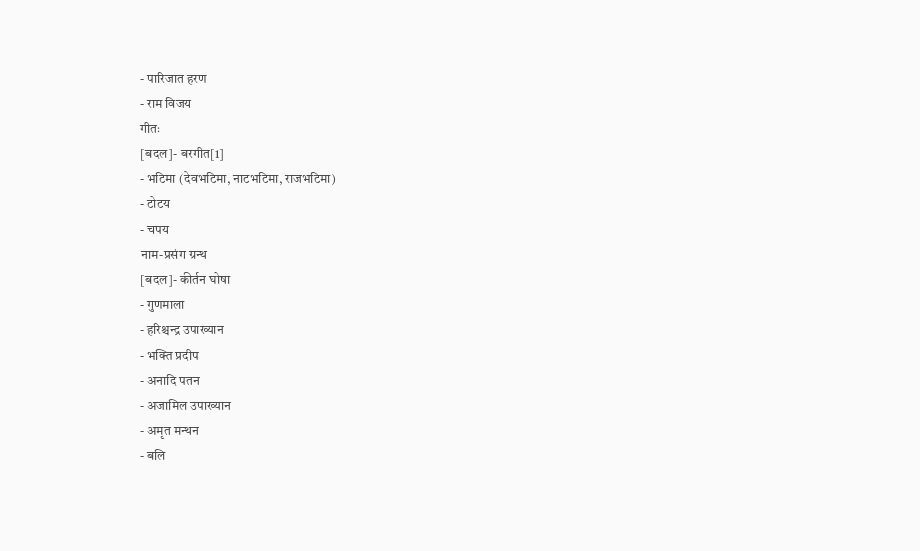- पारिजात हरण
- राम विजय
गीतः
[बदल]- बरगीत[1]
- भटिमा (देवभटिमा, नाटभटिमा, राजभटिमा)
- टोटय
- चपय
नाम-प्रसंग ग्रन्थ
[बदल]- कीर्तन घोषा
- गुणमाला
- हरिश्चन्द्र उपाख्यान
- भक्ति प्रदीप
- अनादि पतन
- अजामिल उपाख्यान
- अमृत मन्थन
- बलि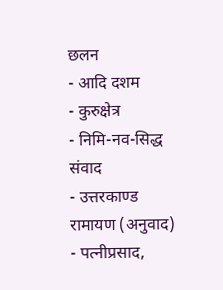छलन
- आदि दशम
- कुरुक्षेत्र
- निमि-नव-सिद्ध संवाद
- उत्तरकाण्ड रामायण (अनुवाद)
- पत्नीप्रसाद,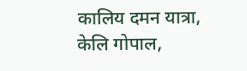कालिय दमन यात्रा, केलि गोपाल,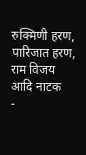रुक्मिणी हरण, पारिजात हरण, राम विजय आदि नाटक
-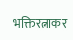भक्तिरत्नाकर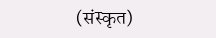(संस्कृत)